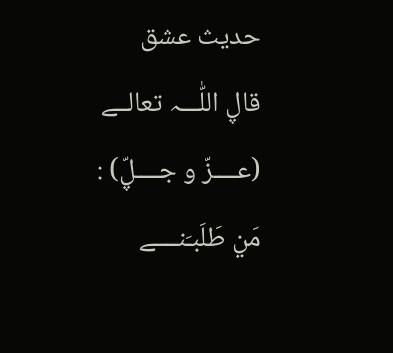حدیث عشق
قاڸ اللّٰـــہ تعالــے (عــــزّ و جــــڸّ) :
مَݧ طَلَبـَنــــے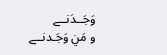وَجَــدَنــے
و مَݧ وَجَـدنــے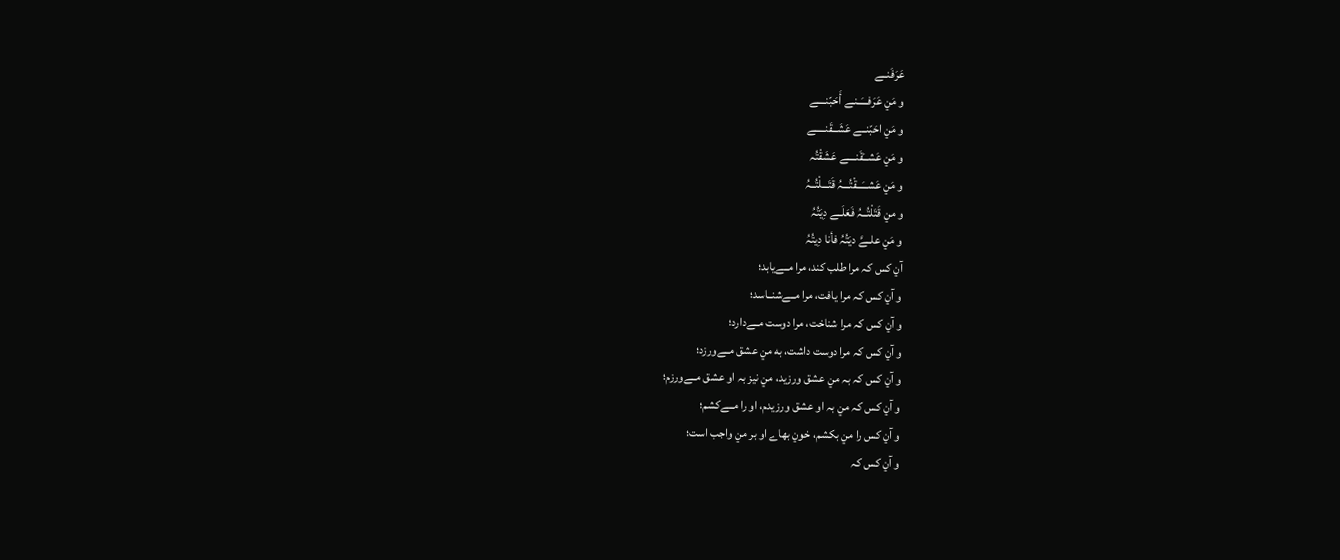عَرَفَنــے
و مَݧ عَرَفـــَــنـے أَحَبّنــــے
و مَݧ احَبّنــے عَشَــقَنـــــے
و مَݧ عَشــَقَنــــے عَشَقْتُہ
و مَݧ عَشــَـــقْتُـــہُ قَتَـــلْتُــہُ
و مݧ قَتَلْتُــہُ فَعَلَــے دِیَتُہُ
و مَݧ علــےَّ دیَتُہُ فأنا دِیتُہُ
آݧ کس کہ مرا طلب کند، مرا مــےیابد؛
و آݧ کس کہ مرا یافت، مرا مــےشنــاسد؛
و آݧ کس کہ مرا شناخت، مرا دوست مــےدارد؛
و آݧ کس کہ مرا دوست داشت، به مݧ عشق مــےورزد؛
و آݧ کس کہ بہ مݧ عشق ورزید، مݧ نیز بہ او عشق مــےورزم؛
و آݧ کس کہ مݧ بہ او عشق ورزیدم، او را مــےکشم؛
و آݧ کس را مݧ بکشم، خوݧ بهاے او بر مݧ واجب است؛
و آݧ کس کہ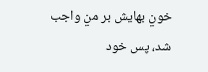خوݧ بهایش بر مݧ واجب شد، پس خود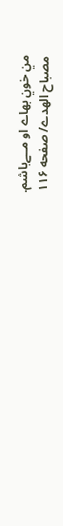مݧ خوݧ بهاے او مــےباشم.
مصباح الهدے/ صفحه ۱۱۶